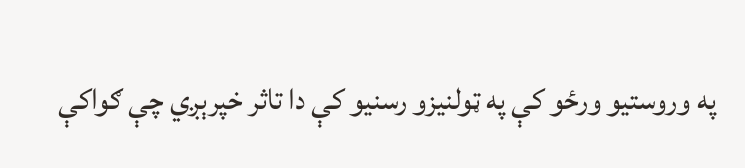په وروستیو ورځو کې په ټولنیزو رسنیو کې دا تاثر خپرېږي چې ګواکې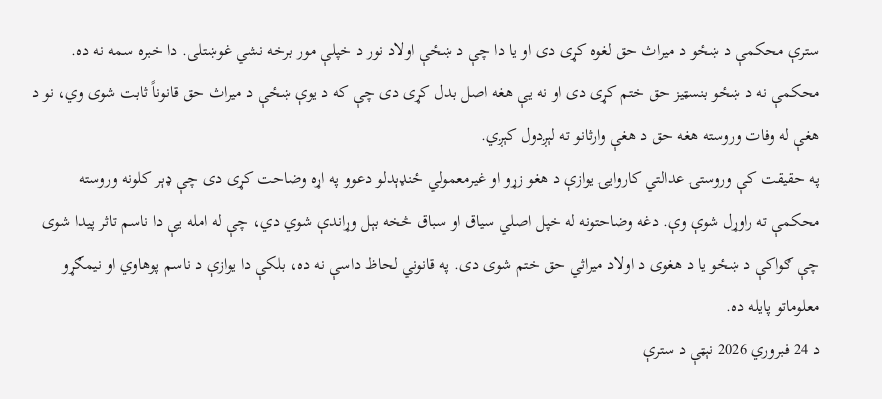سترې محکمې د ښځو د میراث حق لغوه کړی دی او یا دا چې د ښځې اولاد نور د خپلې مور برخه نشي غوښتلی. دا خبره سمه نه ده. محکمې نه د ښځو بنسټیز حق ختم کړی دی او نه یې هغه اصل بدل کړی دی چې که د یوې ښځې د میراث حق قانوناً ثابت شوی وي، نو د هغې له وفات وروسته هغه حق د هغې وارثانو ته لېږدول کېږي.
په حقیقت کې وروستۍ عدالتي کاروایۍ یوازې د هغو زړو او غیرمعمولي ځنډېدلو دعوو په اړه وضاحت کړی دی چې ډېر کلونه وروسته محکمې ته راوړل شوې وې. دغه وضاحتونه له خپل اصلي سیاق او سباق څخه بېل وړاندې شوي دي، چې له امله یې دا ناسم تاثر پیدا شوی چې ګواکې د ښځو یا د هغوی د اولاد میراثي حق ختم شوی دی. په قانوني لحاظ داسې نه ده، بلکې دا یوازې د ناسم پوهاوي او نیمګړو معلوماتو پایله ده.
د 24 فبروري 2026 نېټې د سترې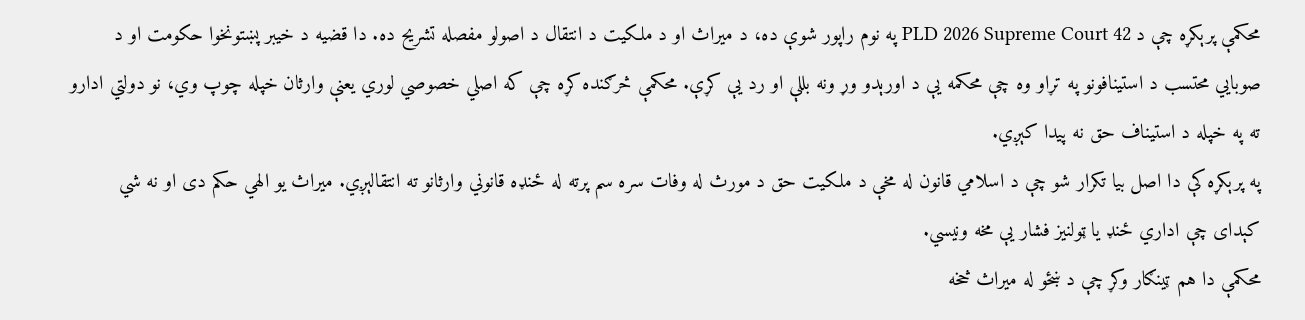محکمې پرېکړه چې د PLD 2026 Supreme Court 42 په نوم راپور شوې ده، د میراث او د ملکیت د انتقال د اصولو مفصله تشریح ده. دا قضیه د خیبر پښتونخوا حکومت او د صوبايي محتسب د استینافونو په تړاو وه چې محکمه یې د اورېدو وړ ونه بللې او رد یې کړې. محکمې څرګنده کړه چې که اصلي خصوصي لوري یعنې وارثان خپله چوپ وي، نو دولتي ادارو ته په خپله د استیناف حق نه پیدا کېږي.
په پرېکړه کې دا اصل بیا تکرار شو چې د اسلامي قانون له مخې د ملکیت حق د مورث له وفات سره سم پرته له ځنډه قانوني وارثانو ته انتقالېږي. میراث یو الهي حکم دی او نه شي کېدای چې اداري ځنډ یا ټولنیز فشار یې مخه ونیسي.
محکمې دا هم ټینګار وکړ چې د ښځو له میراث څخه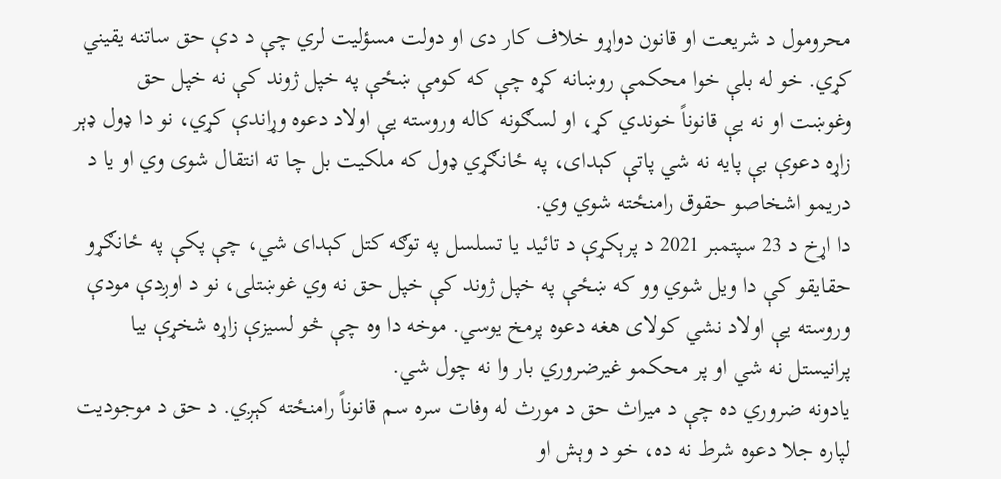محرومول د شریعت او قانون دواړو خلاف کار دی او دولت مسؤلیت لري چې د دې حق ساتنه یقیني کړي. خو له بلې خوا محکمې روښانه کړه چې که کومې ښځې په خپل ژوند کې نه خپل حق وغوښت او نه یې قانوناً خوندي کړ، او لسګونه کاله وروسته یې اولاد دعوه وړاندې کړي، نو دا ډول ډېر زاړه دعوې بې پایه نه شي پاتې کېدای، په ځانګړي ډول که ملکیت بل چا ته انتقال شوی وي او یا د دریمو اشخاصو حقوق رامنځته شوي وي.
دا اړخ د 23 سپتمبر 2021 د پرېکړې د تائید یا تسلسل په توګه کتل کېدای شي، چې پکې په ځانګړو حقایقو کې دا ویل شوي وو که ښځې په خپل ژوند کې خپل حق نه وي غوښتلی، نو د اوږدې مودې وروسته یې اولاد نشي کولای هغه دعوه پرمخ یوسي. موخه دا وه چې څو لسیزې زاړه شخړې بیا پرانیستل نه شي او پر محکمو غیرضروري بار وا نه چول شي.
یادونه ضروري ده چې د میراث حق د مورث له وفات سره سم قانوناً رامنځته کېږي. د حق د موجودیت لپاره جلا دعوه شرط نه ده، خو د وېش او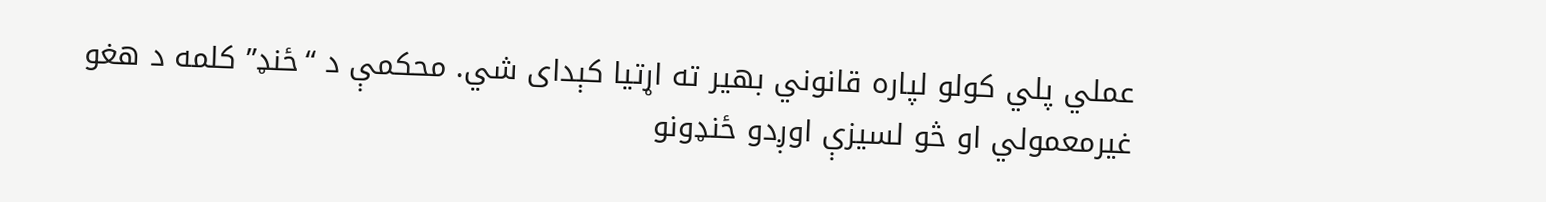عملي پلي کولو لپاره قانوني بهیر ته اړتیا کېدای شي. محکمې د “ځنډ” کلمه د هغو غیرمعمولي او څو لسیزې اوږدو ځنډونو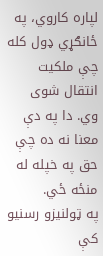لپاره کاروي، په ځانګړي ډول کله چې ملکیت انتقال شوی وي. دا په دې معنا نه ده چې حق په خپله له منځه ځي.
په ټولنیزو رسنیو کې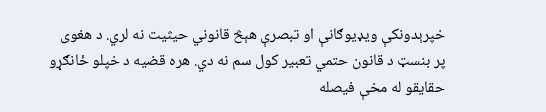خپرېدونکې ویډیوګانې او تبصرې هېڅ قانوني حیثیت نه لري. د هغوی پر بنسټ د قانون حتمي تعبیر کول سم نه دي. هره قضیه د خپلو ځانګړو حقایقو له مخې فیصله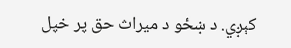کېږي. د ښځو د میراث حق پر خپل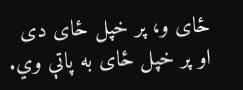ځای و، پر خپل ځای دی او پر خپل ځای به پاتې وي.